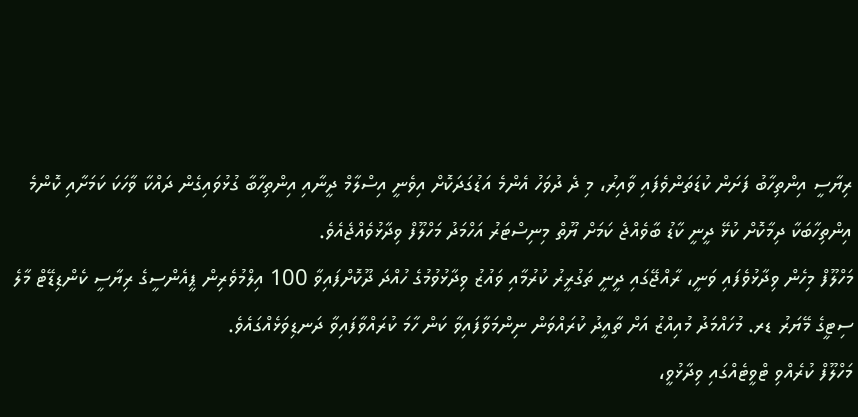ރިޔާސީ އިންތިހާބު ފަށަން ކުޑަތަންވެފައި ވާއިރު، މި ދެ ދުވަހު އެންމެ އަޑުގަދަކޮށް އިވެނީ އިސްލާމް ދީނާއި އިންތިހާބާ ގުޅުވައިގެން ދައްކާ ވާހަކަ ކަމަށާއި ކޮންމެ އިންތިހާބަކާ ދިމާކޮށް ކުޅޭ ދީނީ ކާޑު ބާވެއްޖެ ކަމަށް ޔޫތް މިނިސްޓަރު އަހްމަދު މަހްލޫފް ވިދާޅުވެއްޖެއެވެ.
މަހްލޫފް މިހެން ވިދާޅުވެފައި ވަނީ، ރާއްޖޭގައި ދީނީ ތަގުރީރު ކުރުމާއި ވައުޒު ވިދާޅުވުމުގެ ހުއްދަ ދޫކޮށްފައިވާ 100 އިލްމުވެރިން ޕީއެންސީގެ ރިޔާސީ ކެންޑިޑޭޓް މާލެ ސިޓީގެ މޭޔަރު ޑރ. މުހައްމަދު މުއިއްޒު އަށް ތާއީދު ކުރައްވަން ނިންމަވާފައިވާ ކަން ހާމަ ކުރައްވާފައިވާ ދަނޑިވަޅެއްގައެވެ.
މަހްލޫފް ކުރެއްވި ޓްވީޓެއްގައި ވިދާޅުވީ،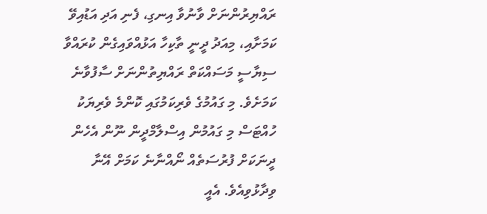ރައްޔިރުންނަށް ވާނުވާ އިނގި، ފެނި އަދި އަޑުއިވޭ ކަމަށާއި، މިއަދު ދީނީ ތާކިހާ އަޅުއްވައިގެން ކުރައްވާ ސިޔާސީ މަސައްކަތް ރައްޔިތުންނަށް ސާފުވާނެ ކަމަށެވެ. މި ގައުމުގެ ވެރިކަމުގައި ކޮންމެ ވެރިޔަކު ހުއްޓަސް މި ގައުމުން އިސްލާމްދީން ނޫން އެހެން ދީނަކަށް ފުރުސަތެއް ނޯއްނާނެ ކަމަށް އޭނާ ވިދާޅުވިއެވެ. އެއީ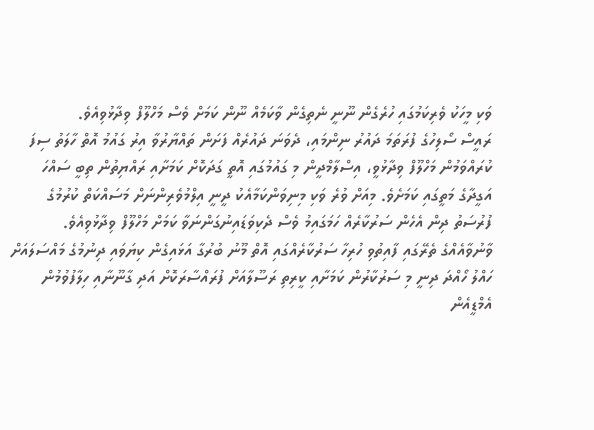ވަކި މީހަކު ވެރިކަމުގައި ހުރެގެން ނޫނީ ނެތިގެން ވާކަމެއް ނޫން ކަމަށް ވެސް މަހްލޫފް ވިދާޅުވިއެވެ.
ރައީސް ސޯލިހުގެ ފުރަތަމަ ދައުރު ނިންމައި، ދެވަނަ ދައުރެއް ފަށަން ތައްޔާރުވާ އިރު ގައުމު އޮތް ހާލަތު ސިފަ ކުރައްވަމުން މަހްލޫފް ވިދާޅުވީ، އިސްލާމްދީން މި ގައުމުގައި އޮތީ ގަދަކޮށް ކަމަށާއި ރައްޔިތުން ތިބީ ސައްހަ އަގީދާގެ މަތީގައި ކަމަށެވެ. މިއަށް ވުރެ ވަކި މިނިވަންކަމާއެކު ދީނީ އިލްމުވެރިންނަށް މަސައްކަތް ކުރުމުގެ ފުރުސަތު ދިން އެހެން ސަރުކާރެއް ހަމަގައިމު ވެސް ދެކިވަޑައިނުގަންނަވާ ކަމަށް މަހްލޫފް ވިދާޅުވިއެވެ.
ވާނުވާއެއްގެ ތެރޭގައި ފާއިތުވި ހުރިހާ ސަރުކާރެއްގައި އޮތް މޫނު ބުރުގާ އަޅައިގެން ކިޔަވައި ދިނުމުގެ މައްސަލައަށް ހައްލު ހޯއްދަ ދިނީ މި ސަރުކާރުން ކަމަށާއި ކީރިތި ރަސޫލާއަށް ފުރައްސާރަކޮށް އަދި ގާނޫނާއި ހިލާފުވުމުން އެމްޑީއެން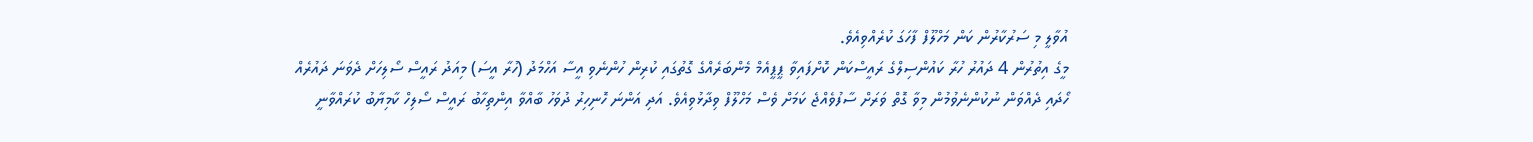އުވާލީ މި ސަރުކާރުން ކަން މަހްލޫފް ފާހަގަ ކުރެއްވިއެވެ.
މީގެ އިތުރުން 4 ދައުރު ހުރާ ކައުންސިލްގެ ރައީސްކަން ކޮށްފައިވާ ޕީޕީއެމް މެންބަރެއްގެ ގޮތުގައި ކުރިން ހުންނެވި އީސާ އަހްމަދު (ހުރާ އީސަ) މިއަދު ރައީސް ސޯލިހަށް ދެވަނަ ދައުރެއް ހޯދައި ދެއްވަން ނުކުންނެވުމުން މިވާ ގޮތް ވަރަށް ސާފުވެއްޖެ ކަމަށް ވެސް މަހްލޫފް ވިދާޅުވިއެވެ. އަދި އަންނަ ހޮނިހިރު ދުވަހު ބާއްވާ އިންތިހާބު ރައީސް ސޯލިހް ކާމިޔާބު ކުރައްވާނީ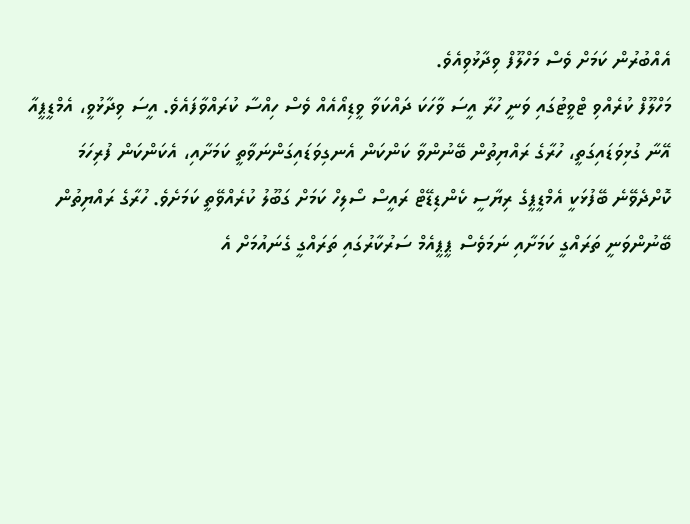އެއްބުރުން ކަމަށް ވެސް މަހްލޫފް ވިދާޅުވިއެވެ.
މަހްލޫފް ކުރެއްވި ޓްވީޓުގައި ވަނީ ހުރާ އީސަ ވާހަކަ ދައްކަވާ ވީޑިއޯއެއް ވެސް ހިއްސާ ކުރައްވާފައެވެ. އީސަ ވިދާޅުވީ، އެމްޑީޕީއާ އޭނާ ގުޅިވަޑައިގަތީ، ހުރާގެ ރައްޔިތުން ބޭނުންވާ ކަންކަން އެނގިވަޑައިގަންނަވާތީ ކަމަށާއި، އެކަންކަން ފުރިހަމަ ކޮށްދެވޭނެ ބޭފުޅަކީ އެމްޑީޕީގެ ރިޔާސީ ކެންޑިޑޭޓް ރައީސް ސޯލިހް ކަމަށް ގަބޫލު ކުރެއްވޭތީ ކަމަށެވެ. ހުރާގެ ރައްޔިތުން ބޭނުންވަނީ ތަރައްގީ ކަމަށާއި ނަމަވެސް ޕީޕީއެމް ސަރުކާރުގައި ތަރައްގީ ގެނައުމަށް އެ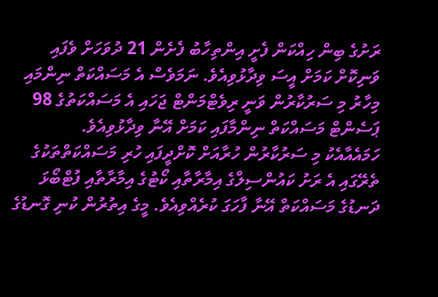ރަށުގެ ބިން ހިއްކަން ފެށީ އިންތިހާބު ފެށެން 21 ދުވަހަށް ވެފައި ވަނިކޮށް ކަމަށް އީސަ ވިދާޅުވިއެވެ. ނަމަވެސް އެ މަސައްކަތް ނިންމައި މިހާރު މި ސަރުކާރުން ވަނީ ރިވެޓްމަންޓް ޖަހައި އެ މަސައްކަތުގެ 98 ޕަސެންޓް މަސައްކަތް ނިންމާފައި ކަމަށް އޭނާ ވިދާޅުވިއެވެ.
ހަމައެއާއެކު މި ސަރުކާރުން ހުރާއަށް ކޮށްދީފައި ހުރި މަސައްކަތްތަކުގެ ތެރޭގައި އެ ރަށު ކައުންސިލްގެ އިމާރާތާއި ކޯޓުގެ އިމާރާތާއި ފުޓްބޯޅަ ދަނޑުގެ މަސައްކަތް އޭނާ ފާހަގަ ކުރެއްވިއެވެ. މީގެ އިތުރުން ކުނި ގޮނޑުގެ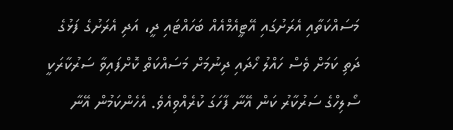މަސައްކަތާއި އެރަށުގައި އޭޓީއެމްއެއް ބަހައްޓައި ދީ، އަދި އެރަށުގެ ފަޅުގެ ދަތި ކަމަށް ވެސް ހައްލު ހޯދައި ދިނުމަށް މަސައްކަތް ކޮށްފައިވާ ސަރުކާރަކީ ސޯލިހްގެ ސަރުކާރު ކަން އޭނާ ފާހަގަ ކުރެއްވިއެވެ. އެހެންކަމުން އޭނާ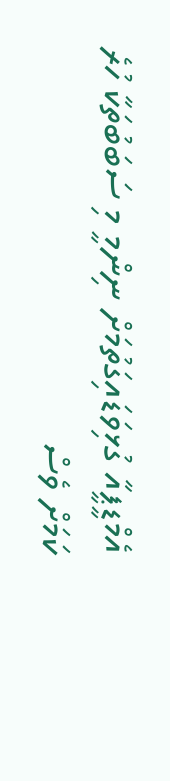އެމްޑީޕީއާ ގުޅިވަޑައިގަތުމަށް ނިންމީ މި ސަބަބުތަކާ ހުރެ ކަމަށް ވެސް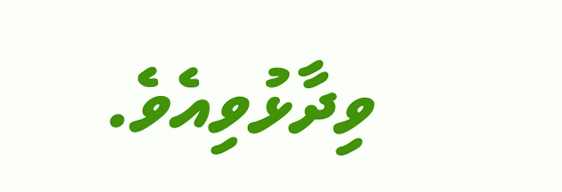ވިދާޅުވިއެވެ.